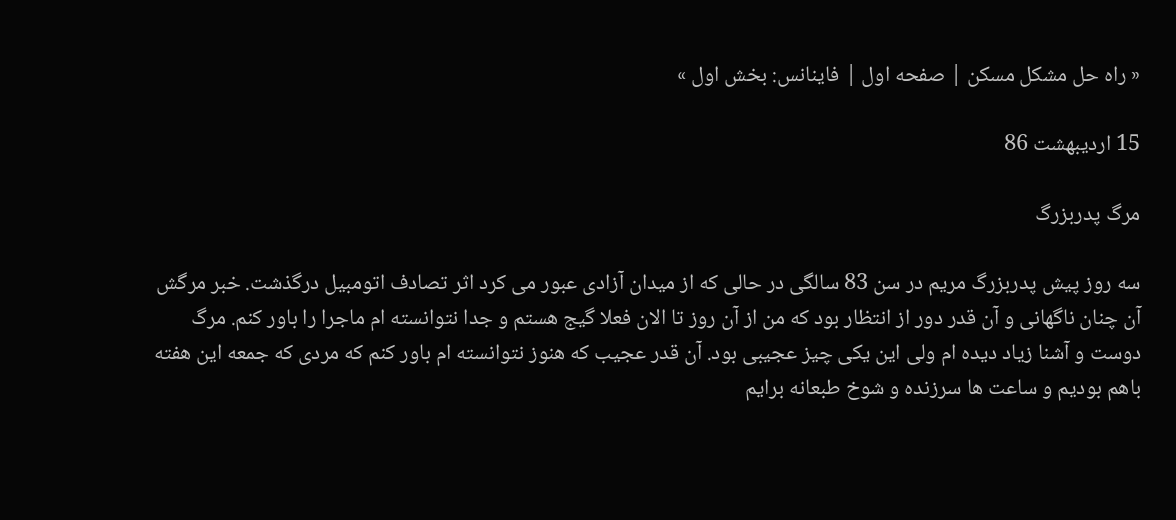« راه حل مشکل مسکن | صفحه اول | فاینانس: بخش اول »

15 اردیبهشت 86

مرگ پدربزرگ

سه روز پیش پدربزرگ مریم در سن 83 سالگی در حالی که از میدان آزادی عبور می کرد اثر تصادف اتومبیل درگذشت. خبر مرگش آن چنان ناگهانی و آن قدر دور از انتظار بود که من از آن روز تا الان فعلا گیج هستم و جدا نتوانسته ام ماجرا را باور کنم. مرگ دوست و آشنا زیاد دیده ام ولی این یکی چیز عجیبی بود. آن قدر عجیب که هنوز نتوانسته ام باور کنم که مردی که جمعه این هفته باهم بودیم و ساعت ها سرزنده و شوخ طبعانه برایم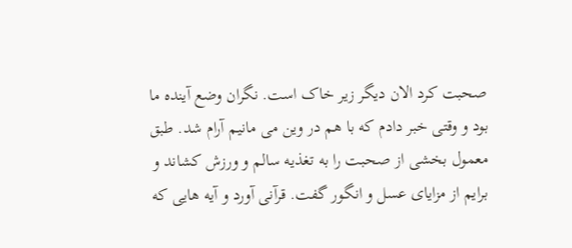صحبت کرد الان دیگر زیر خاک است. نگران وضع آینده ما بود و وقتی خبر دادم که با هم در وین می مانیم آرام شد. طبق معمول بخشی از صحبت را به تغذیه سالم و ورزش کشاند و برایم از مزایای عسل و انگور گفت. قرآنی آورد و آیه هایی که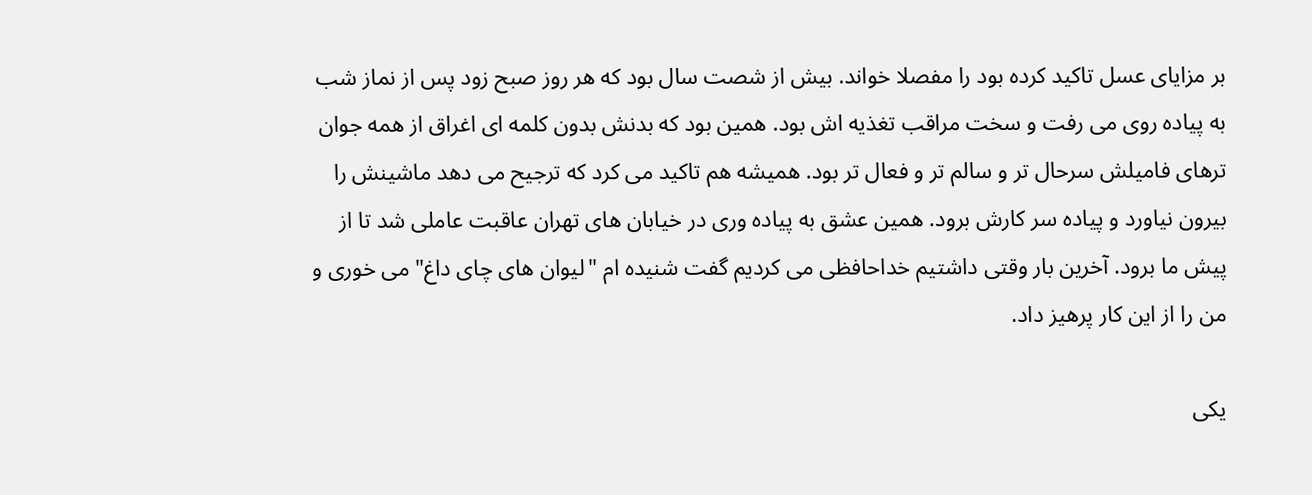بر مزایای عسل تاکید کرده بود را مفصلا خواند. بیش از شصت سال بود که هر روز صبح زود پس از نماز شب به پیاده روی می رفت و سخت مراقب تغذیه اش بود. همین بود که بدنش بدون کلمه ای اغراق از همه جوان ترهای فامیلش سرحال تر و سالم تر و فعال تر بود. همیشه هم تاکید می کرد که ترجیح می دهد ماشینش را بیرون نیاورد و پیاده سر کارش برود. همین عشق به پیاده وری در خیابان های تهران عاقبت عاملی شد تا از پیش ما برود. آخرین بار وقتی داشتیم خداحافظی می کردیم گفت شنیده ام "لیوان های چای داغ" می خوری و من را از این کار پرهیز داد.

یکی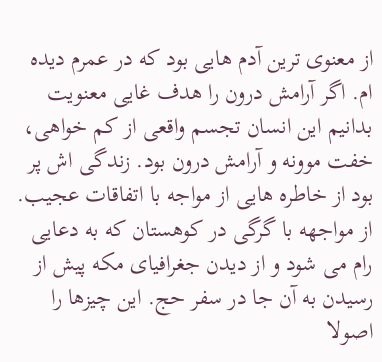از معنوی ترین آدم هایی بود که در عمرم دیده ام. اگر آرامش درون را هدف غایی معنویت بدانیم این انسان تجسم واقعی از کم خواهی، خفت موونه و آرامش درون بود. زندگی اش پر بود از خاطره هایی از مواجه با اتفاقات عجیب. از مواجهه با گرگی در کوهستان که به دعایی رام می شود و از دیدن جغرافیای مکه پیش از رسیدن به آن جا در سفر حج. این چیزها را اصولا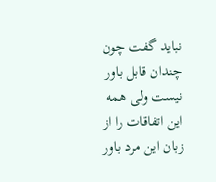نباید گفت چون چندان قابل باور نیست ولی همه این اتفاقات را از زبان این مرد باور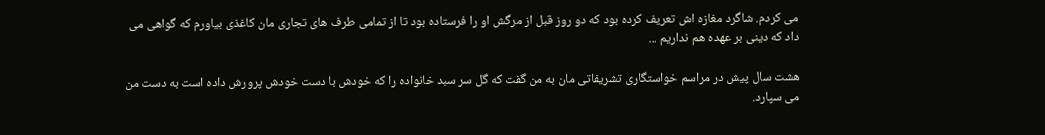می کردم. شاگرد مغازه اش تعریف کرده بود که دو روز قبل از مرگش او را فرستاده بود تا از تمامی طرف های تجاری مان کاغذی بیاورم که گواهی می داد که دینی بر عهده هم نداریم ...

هشت سال پیش در مراسم خواستگاری تشریفاتی مان به من گفت که گل سر سبد خانواده را که خودش با دست خودش پرورش داده است به دست من می سپارد.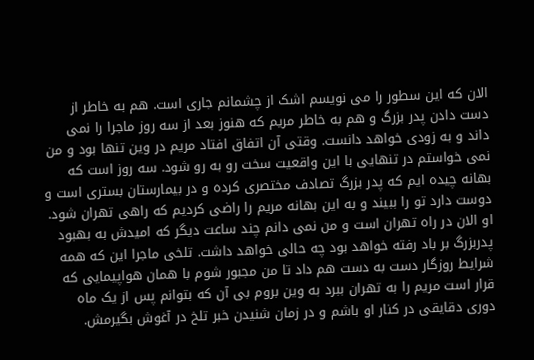الان که این سطور را می نویسم اشک از چشمانم جاری است. هم به خاطر از دست دادن پدر بزرگ و هم به خاطر مریم که هنوز بعد از سه روز ماجرا را نمی داند و به زودی خواهد دانست. وقتی آن اتفاق افتاد مریم در وین تنها بود و من نمی خواستم در تنهایی با این واقعیت سخت رو به رو شود. سه روز است که بهانه چیده ایم که پدر بزرگ تصادف مختصری کرده و در بیمارستان بستری است و دوست دارد تو را ببیند و به این بهانه مریم را راضی کردیم که راهی تهران شود. او الان در راه تهران است و من نمی دانم چند ساعت دیگر که امیدش به بهبود پدربزرگ بر باد رفته خواهد بود چه حالی خواهد داشت. تلخی ماجرا این که همه شرایط روزگار دست به دست هم داد تا من مجبور شوم با همان هواپیمایی که قرار است مریم را به تهران ببرد به وین بروم بی آن که بتوانم پس از یک ماه دوری دقایقی در کنار او باشم و در زمان شنیدن خبر تلخ در آغوش بگیرمش.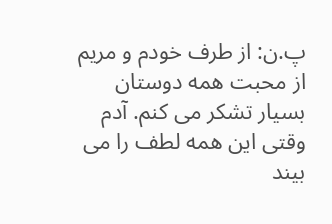پ.ن: از طرف خودم و مریم از محبت همه دوستان بسیار تشکر می کنم. آدم وقتی این همه لطف را می بیند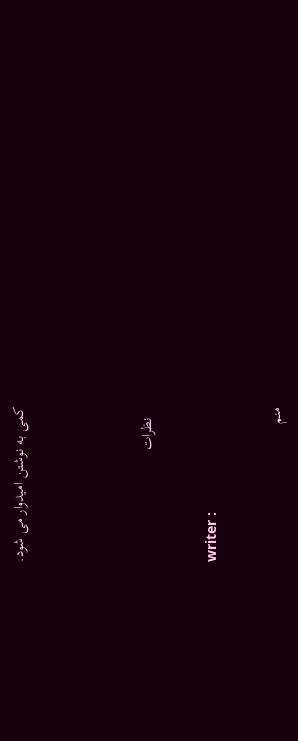کمی به نوشتن امیدوار می شود.



   نظرات

writer :

منم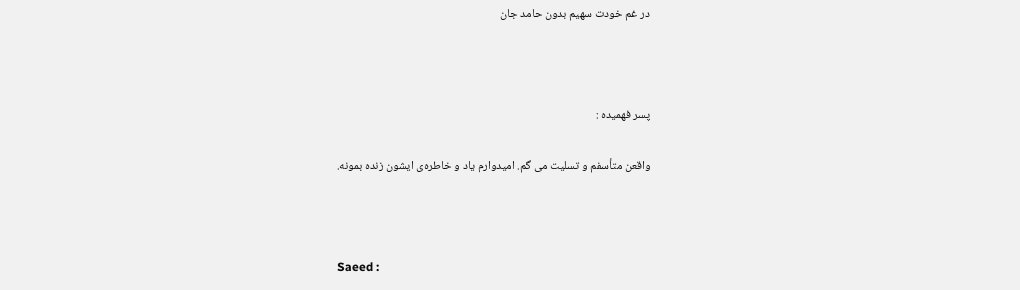در غم خودت سهیم بدون حامد جان



پسر فهمیده :

واقعن متأسفم و تسلیت می گم. امیدوارم یاد و خاطره‌ی ایشون زنده بمونه.



Saeed :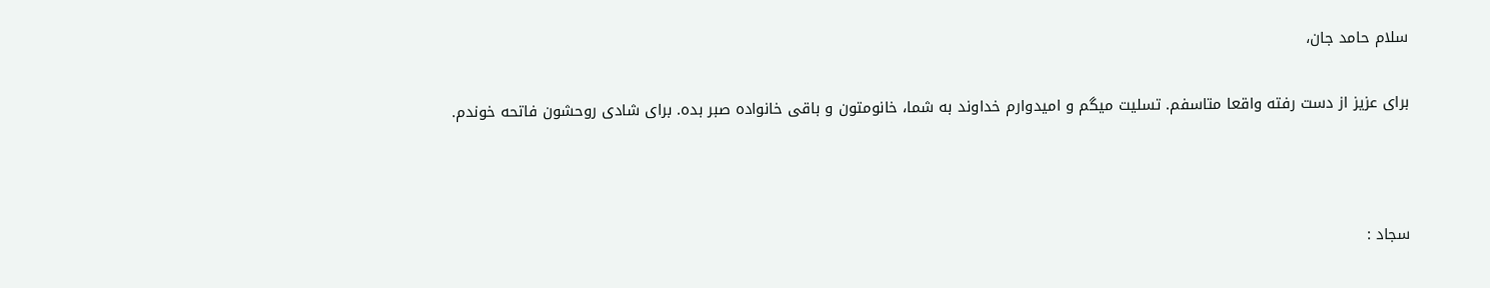سلام حامد جان،

برای عزیز از دست رفته واقعا متاسفم. تسليت ميگم و اميدوارم خداوند به شما، خانومتون و باقی خانواده صبر بده. برای شادی روحشون فاتحه خوندم.



سجاد :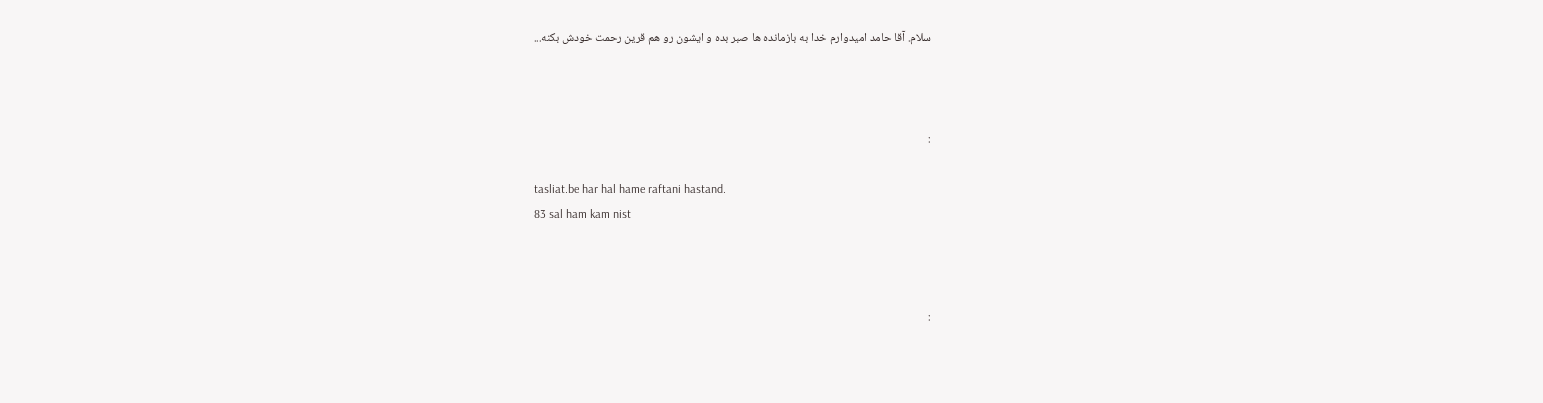سلام. آقا حامد اميدوارم خدا به بازمانده ها صبر بده و ايشون رو هم قرين رحمت خودش بكنه...



:

tasliat.be har hal hame raftani hastand.
83 sal ham kam nist



: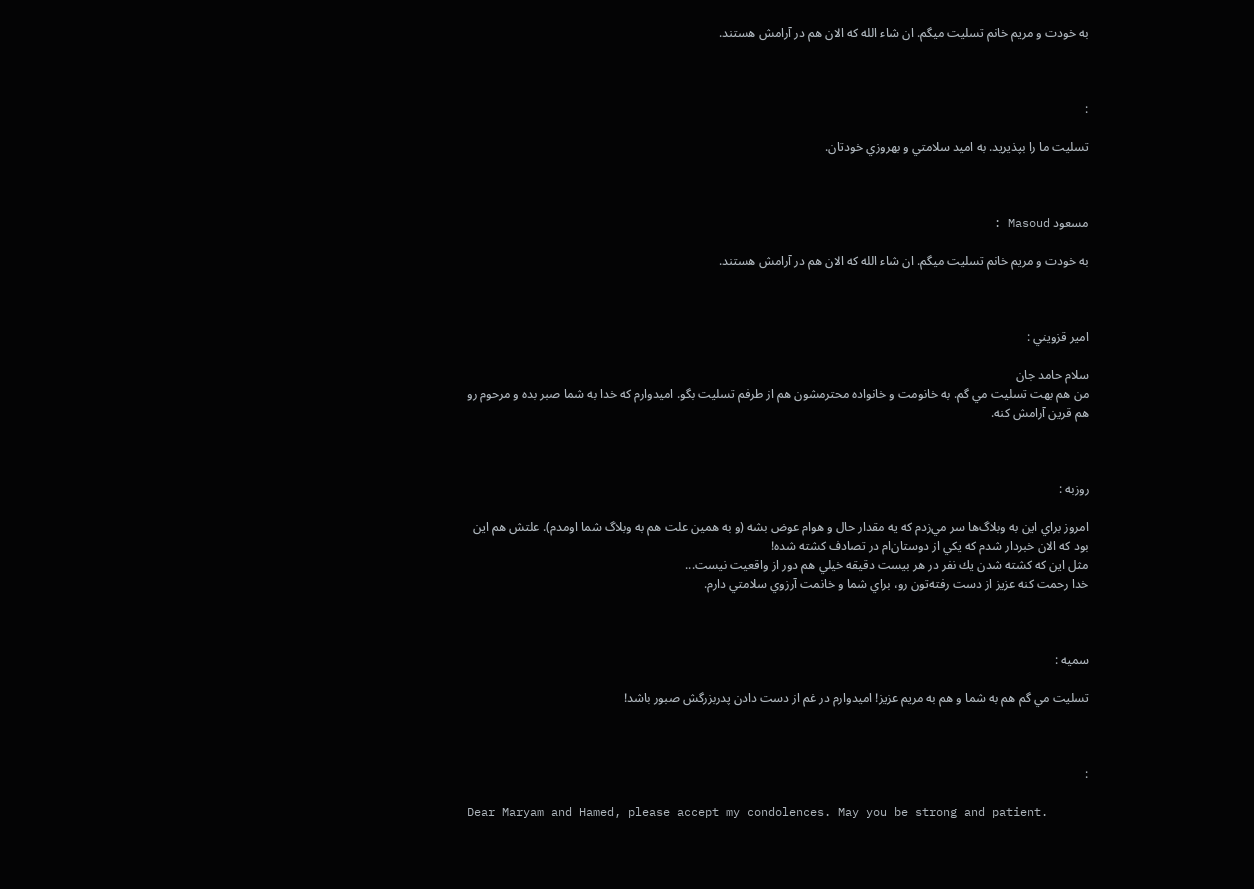به خودت و مریم خانم تسلیت میگم. ان شاء الله که الان هم در آرامش هستند.



:

تسليت ما را بپذيريد. به اميد سلامتي و بهروزي خودتان.



مسعود Masoud :

به خودت و مریم خانم تسلیت میگم. ان شاء الله که الان هم در آرامش هستند.



امير قزويني :

سلام حامد جان
من هم بهت تسليت مي گم. به خانومت و خانواده محترمشون هم از طرفم تسليت بگو. اميدوارم كه خدا به شما صبر بده و مرحوم رو هم قرين آرامش كنه.



روزبه :

امروز براي اين به وبلاگ‌ها سر مي‌زدم كه يه مقدار حال و هوام عوض بشه (و به همين علت هم به وبلاگ شما اومدم). علتش هم اين بود كه الان خبردار شدم كه يكي از دوستان‌ام در تصادف كشته شده!
مثل اين كه كشته شدن يك نفر در هر بيست دقيقه خيلي هم دور از واقعيت نيست...
خدا رحمت كنه عزيز از دست رفته‌تون رو، براي شما و خانمت آرزوي سلامتي دارم.



سميه :

تسليت مي گم هم به شما و هم به مريم عزيز! اميدوارم در غم از دست دادن پدربزرگش صبور باشد!



:

Dear Maryam and Hamed, please accept my condolences. May you be strong and patient.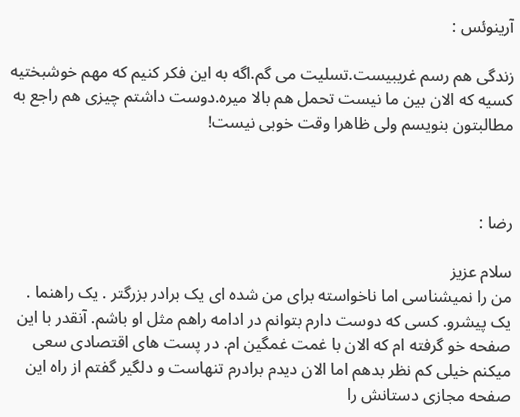آرینوئس :

زندگی هم رسم غریبیست.تسلیت می گم.اگه به این فکر کنیم که مهم خوشبختیه کسیه که الان بین ما نیست تحمل هم بالا میره.دوست داشتم چیزی هم راجع به مطالبتون بنویسم ولی ظاهرا وقت خوبی نیست!



رضا :

سلام عزیز
من را نمیشناسی اما ناخواسته برای من شده ای یک برادر بزرگتر . یک راهنما . یک پیشرو. کسی که دوست دارم بتوانم در ادامه راهم مثل او باشم. آنقدر با این صفحه خو گرفته ام که الان با غمت غمگین ام. در پست های اقتصادی سعی میکنم خیلی کم نظر بدهم اما الان دیدم برادرم تنهاست و دلگیر گفتم از راه این صفحه مجازی دستانش را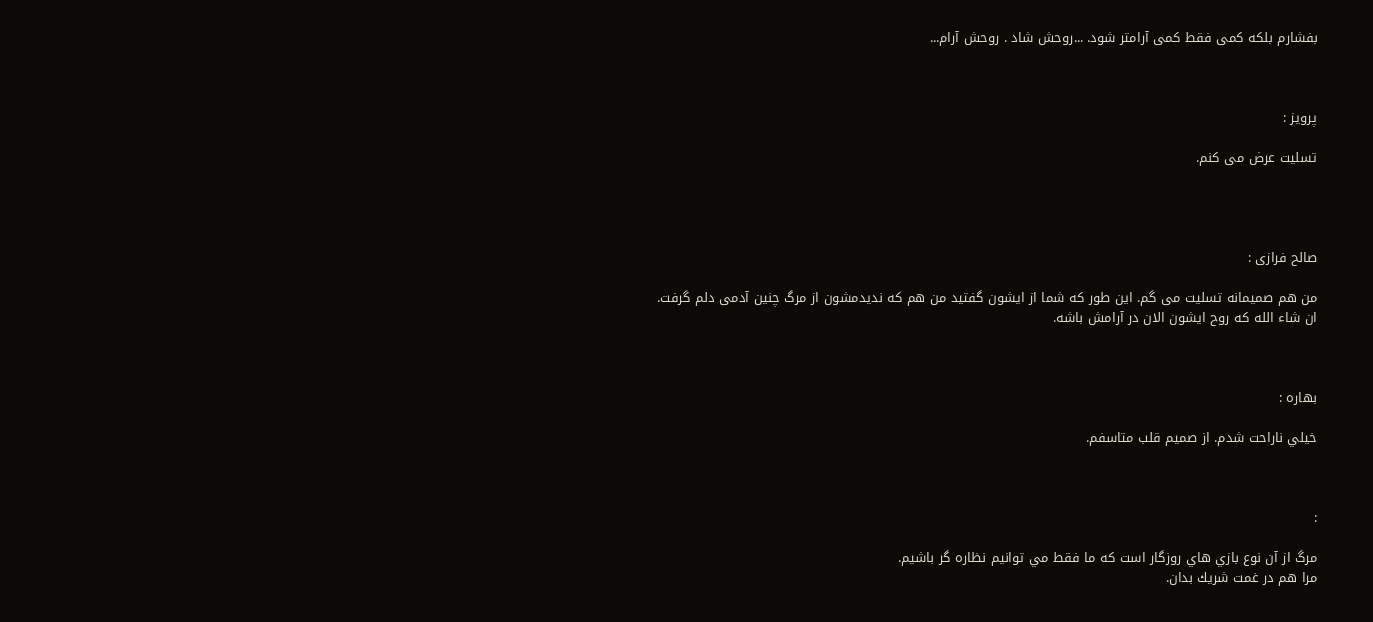بفشارم بلکه کمی فقط کمی آرامتر شود. ...روحش شاد . روحش آرام...



پرویز :

تسلیت عرض می کنم.




صالح فرازی :

من هم صمیمانه تسلیت می گم. این طور که شما از ایشون گفتید من هم که ندیدمشون از مرگ چنین آدمی دلم گرفت.
ان شاء الله که روح ایشون الان در آرامش باشه.



بهاره :

خيلي ناراحت شدم. از صميم قلب متاسفم.



:

مرگ از آن نوع بازي هاي روزگار است كه ما فقط مي توانيم نظاره گر باشيم.
مرا هم در غمت شريك بدان.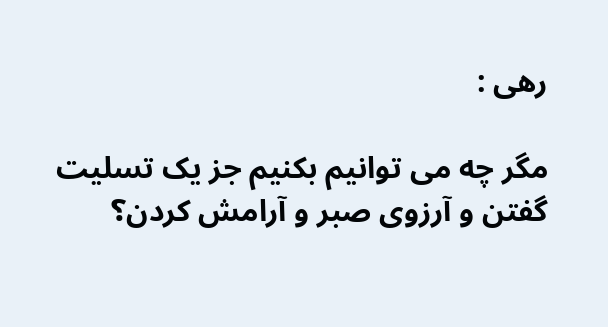رهی :

مگر چه می توانیم بکنیم جز یک تسلیت گفتن و آرزوی صبر و آرامش کردن؟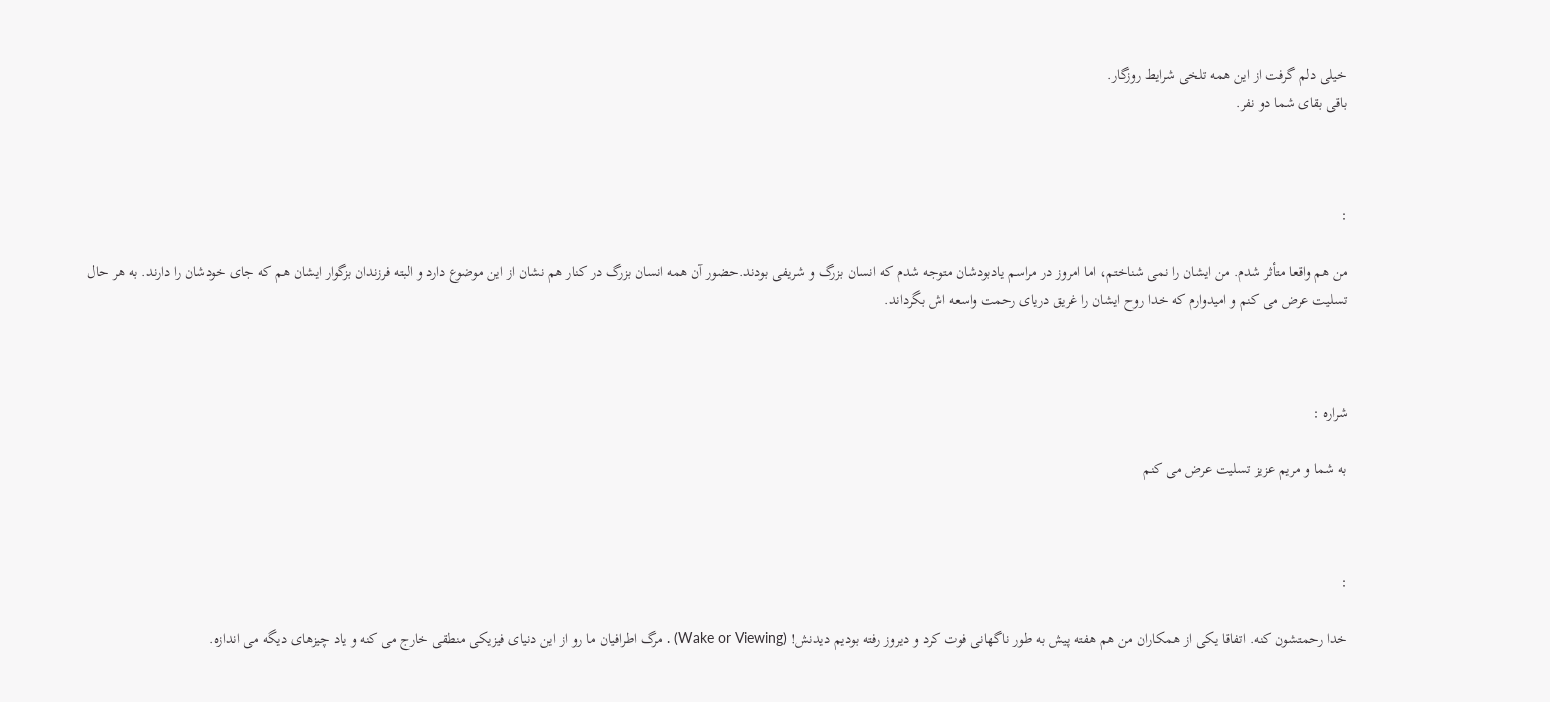خیلی دلم گرفت از این همه تلخی شرایط روزگار.
باقی بقای شما دو نفر.



:

من هم واقعا متأثر شدم. من ایشان را نمی شناختم، اما امروز در مراسم یادبودشان متوجه شدم که انسان بزرگ و شریفی بودند.حضور آن همه انسان بزرگ در کنار هم نشان از این موضوع دارد و البته فرزندان بزگوار ایشان هم که جای خودشان را دارند. به هر حال تسلیت عرض می کنم و امیدوارم که خدا روح ایشان را غریق دریای رحمت واسعه اش بگرداند.



شراره :

به شما و مریم عزیز تسلیت عرض می کنم



:

خدا رحمتشون کنه. اتفاقا یکی از همکاران من هم هفته پیش به طور ناگهانی فوت کرد و دیروز رفته بودیم دیدنش! (Wake or Viewing) . مرگ اطرافیان ما رو از این دنیای فیزیکی منطقی خارج می کنه و یاد چیزهای دیگه می اندازه.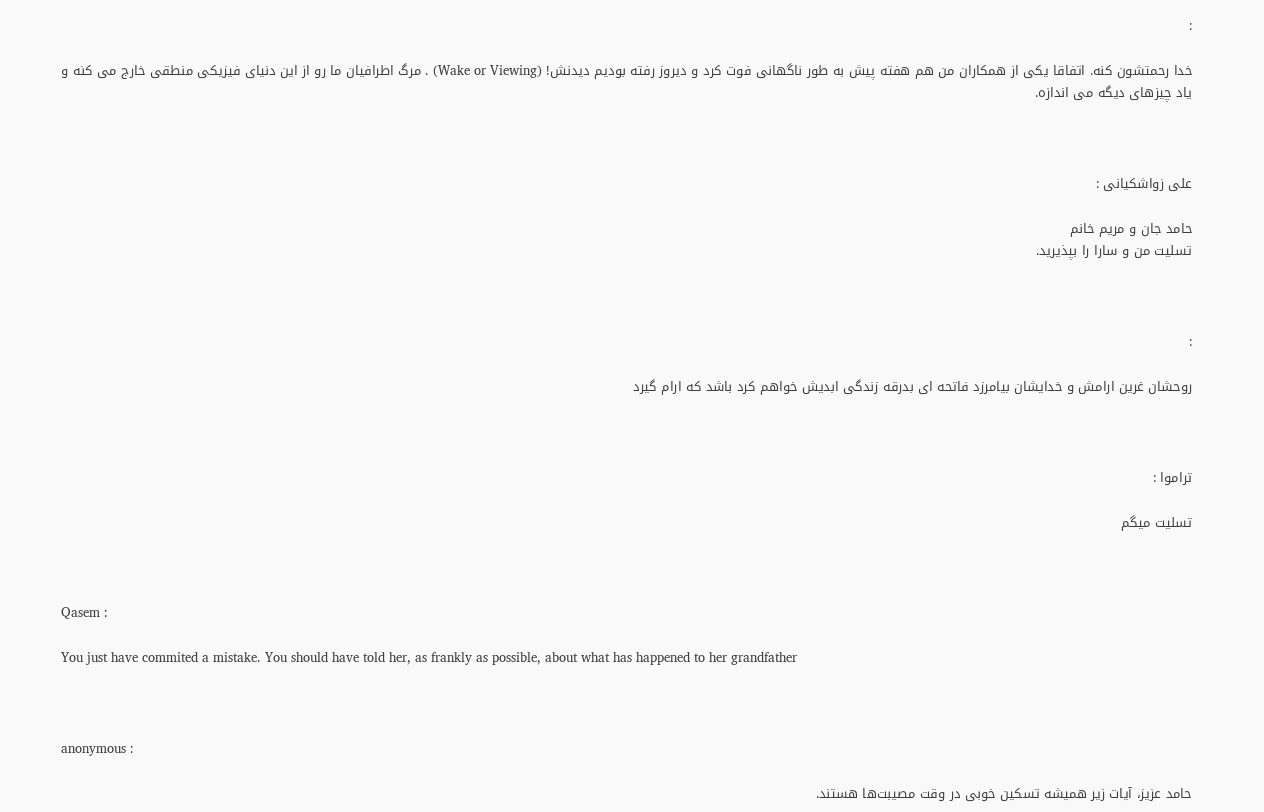:

خدا رحمتشون کنه. اتفاقا یکی از همکاران من هم هفته پیش به طور ناگهانی فوت کرد و دیروز رفته بودیم دیدنش! (Wake or Viewing) . مرگ اطرافیان ما رو از این دنیای فیزیکی منطقی خارج می کنه و یاد چیزهای دیگه می اندازه.



علی زواشکیانی :

حامد جان و مریم خانم
تسلیت من و سارا را بپذیرید.



:

روحشان غرین ارامش و خدایشان بیامرزد فاتحه ای بدرقه زندگی ابدیش خواهم کرد باشد که ارام گیرد



تراموا :

تسلیت میگم



Qasem :

You just have commited a mistake. You should have told her, as frankly as possible, about what has happened to her grandfather



anonymous :

حامد عزيز، آيات زير هميشه تسکين خوبی در وقت مصيبت‌ها هستند.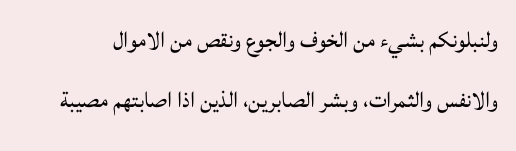ولنبلونكم بشيء من الخوف والجوع ونقص من الاموال والانفس والثمرات، وبشر الصابرين، الذين اذا اصابتهم مصيبة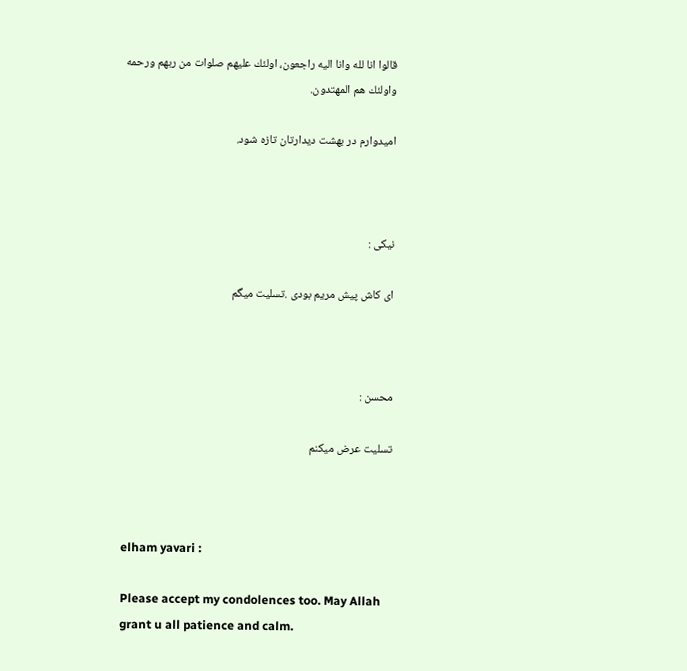قالوا انا لله وانا اليه راجعون، اولئك عليهم صلوات من ربهم ورحمه واولئك هم المهتدون.

اميدوارم در بهشت ديدارتان تازه شود.



نیکی :

ای کاش پیش مریم بودی .تسلیت میگم



محسن :

تسلیت عرض میکنم



elham yavari :

Please accept my condolences too. May Allah grant u all patience and calm.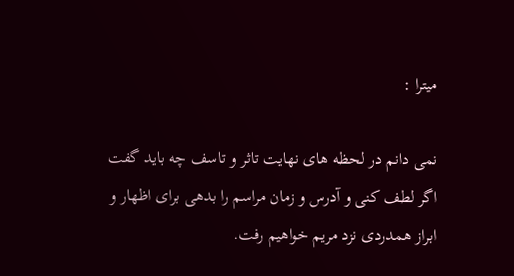میترا :

نمی دانم در لحظه های نهایت تاثر و تاسف چه باید گفت
اگر لطف کنی و آدرس و زمان مراسم را بدهی برای اظهار و ابراز همدردی نزد مریم خواهیم رفت.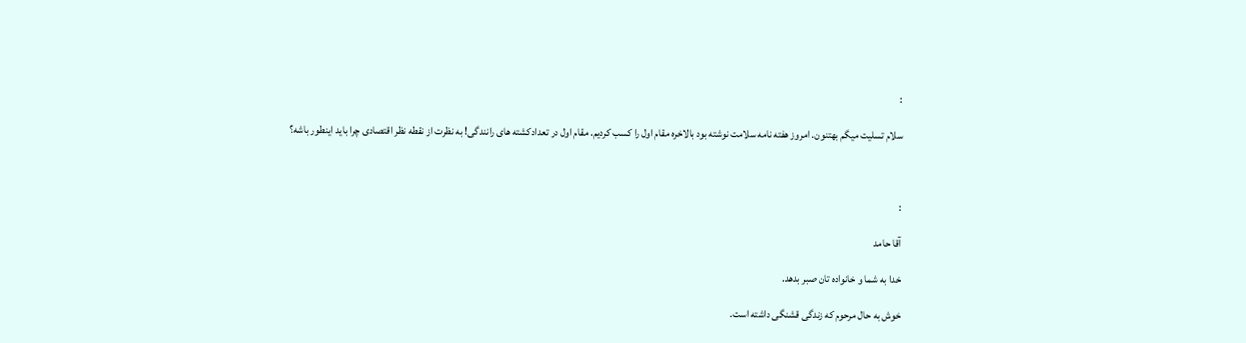:

سلام تسلیت میگم بهتنون. امروز هفته نامه سلامت نوشته بود بالاخره مقام اول را کسب کردیم. مقام اول در تعدادکشته های رانندگی! به نظرت از نقطه نظر اقتصادی چرا باید اینطور باشه؟



:

آقا حامد

خدا به شما و خانواده تان صبر بدهد.

خوش به حال مرحوم که زندگی قشنگی داشته است.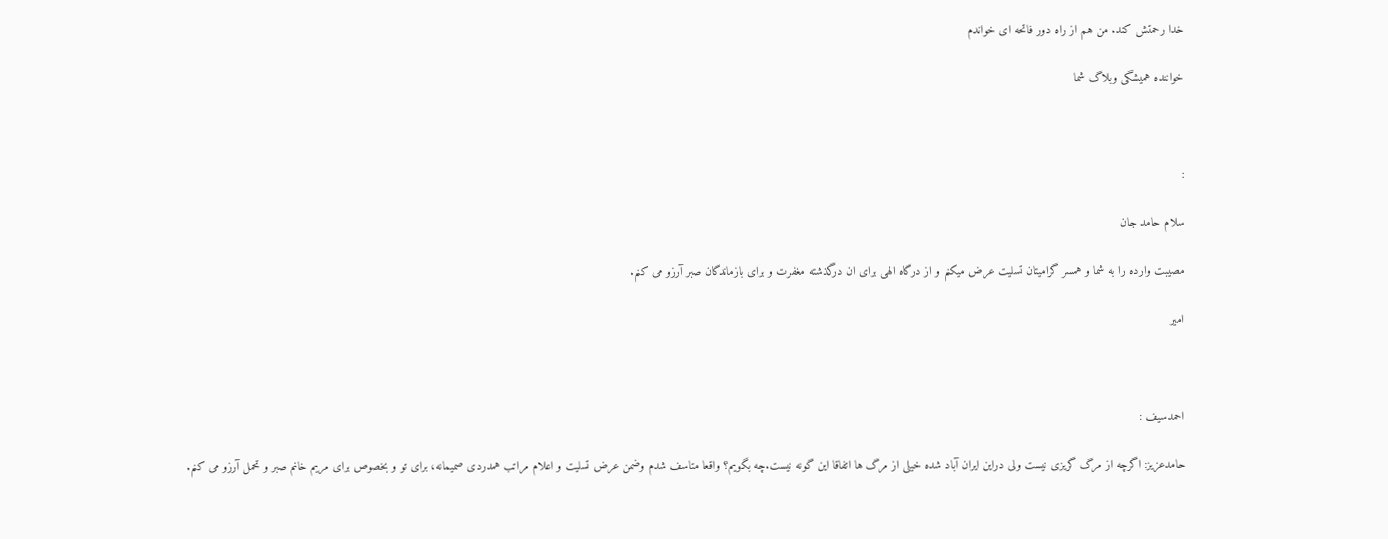خدا رحمتش کند. من هم از راه دور فاتحه ای خواندم

خواننده همیشگی وبلاگ شما



:

سلام حامد جان

مصيبت وارده را به شما و همسر گراميتان تسليت عرض میکنم و از درگاه الهی برای ان درگذشته مغفرت و برای بازماندگان صبر آرزو می کنم.

امير



احمدسیف :

حامدعزیز: اگرچه از مرگ گریزی نیست ولی دراین ایران آباد شده خیلی از مرگ ها اتفاقا این گونه نیست.چه بگویم؟ واقعا متاسف شدم وضمن عرض تسلیت و اعلام مراتب همدردی صمیمانه، برای تو و بخصوص برای مریم خانم صبر و تحمل آرزو می کنم.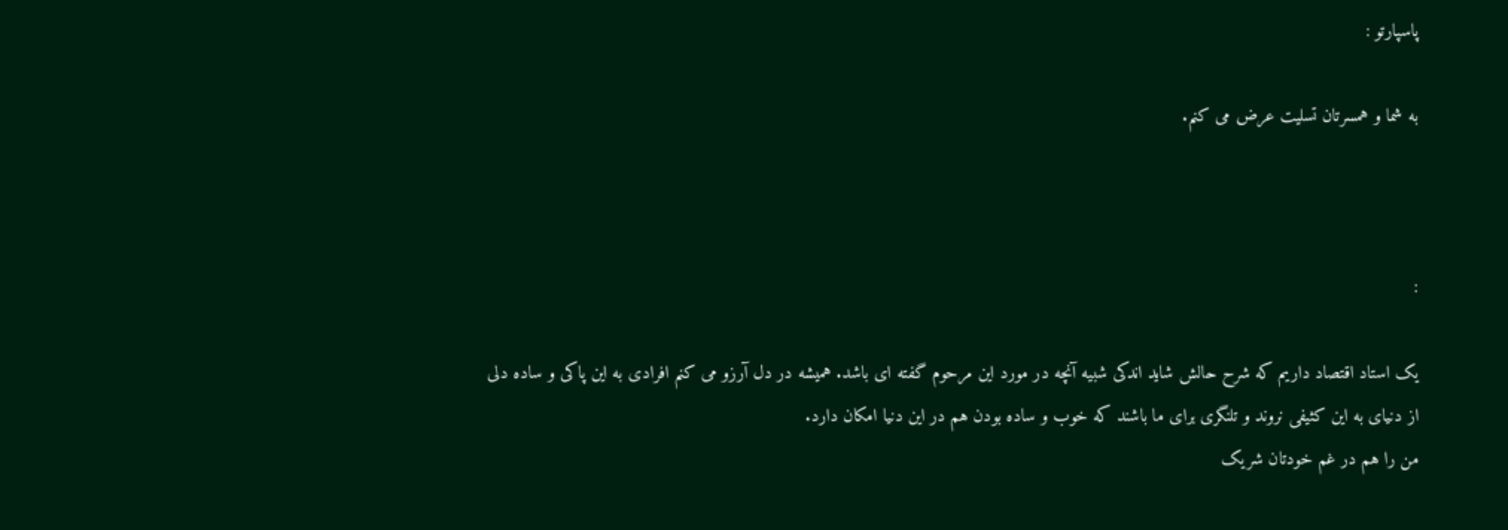پاسپارتو :

به شما و همسرتان تسلیت عرض می کنم.



:

یک استاد اقتصاد داریم که شرح حالش شاید اندکی شبیه آنچه در مورد این مرحوم گفته ای باشد. همیشه در دل آرزو می کنم افرادی به این پاکی و ساده دلی از دنیای به این کثیفی نروند و تلنگری برای ما باشند که خوب و ساده بودن هم در این دنیا امکان دارد.
من را هم در غم خودتان شریک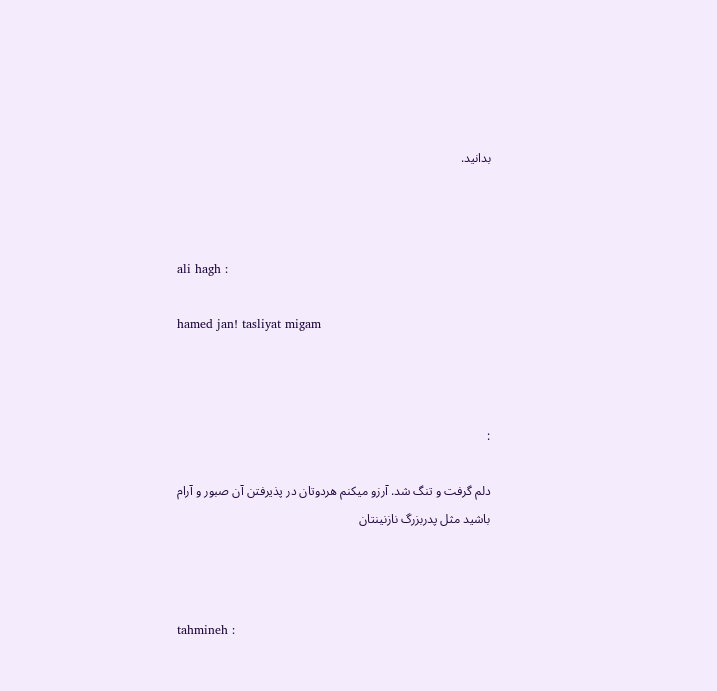بدانید.



ali hagh :

hamed jan! tasliyat migam



:

دلم گرفت و تنگ شد. آرزو میکنم هردوتان در پذیرفتن آن صبور و آرام باشید مثل پدربزرگ نازنینتان



tahmineh :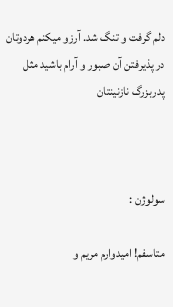دلم گرفت و تنگ شد. آرزو میکنم هردوتان در پذیرفتن آن صبور و آرام باشید مثل پدربزرگ نازنینتان



سولوژن :

متاسفم! امیدوارم مریم و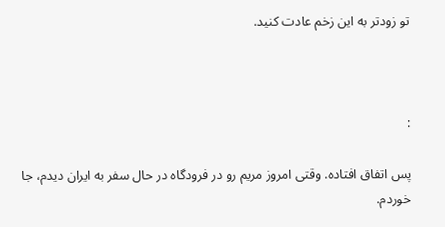تو زودتر به این زخم عادت کنید.



:

پس اتفاق افتاده. وقتی امروز مریم رو در فرودگاه در حال سفر به ایران دیدم، جا خوردم.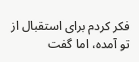فکر کردم برای استقبال از تو آمده، اما گفت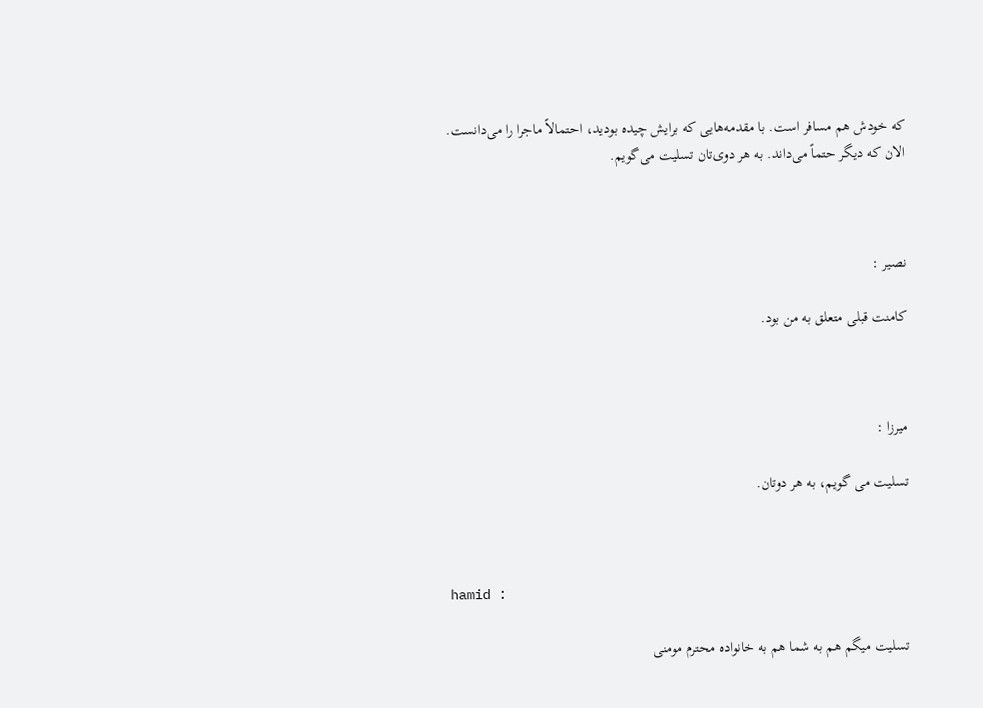که خودش هم مسافر است. با مقدمه‌هایی که برایش چیده بودید، احتمالاً ماجرا را می‌دانست. الان که دیگر حتماً می‌داند. به هر دوی‌تان تسلیت می‌گویم.



نصیر :

کامنت قبلی متعلق به من بود.



میرزا :

تسلیت می گویم، به هر دوتان.



hamid :

تسلیت میگم هم به شما هم به خانواده محترم مومنی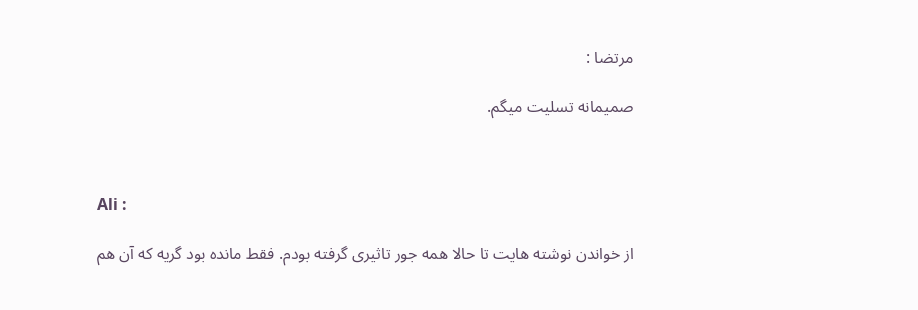مرتضا :

صميمانه تسليت ميگم.



Ali :

از خواندن نوشته هایت تا حالا همه جور تاثیری گرفته بودم. فقط مانده بود گریه که آن هم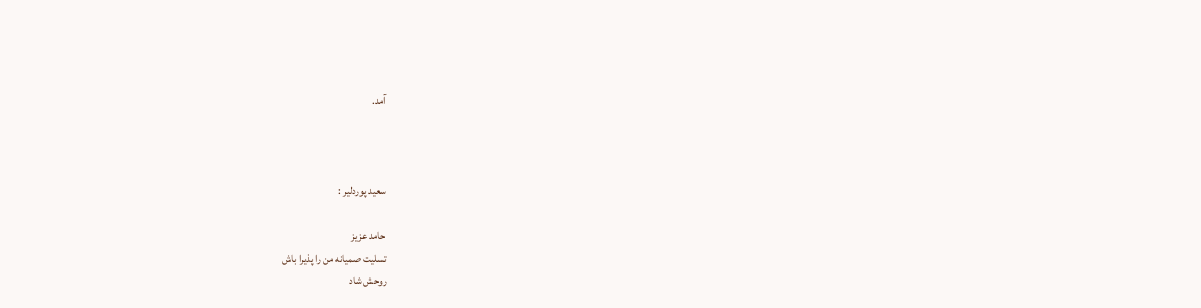آمد.



سعید پوردلیر :

حامد عزیز
تسلیت صمیانه من را پذیرا باش
روحش شاد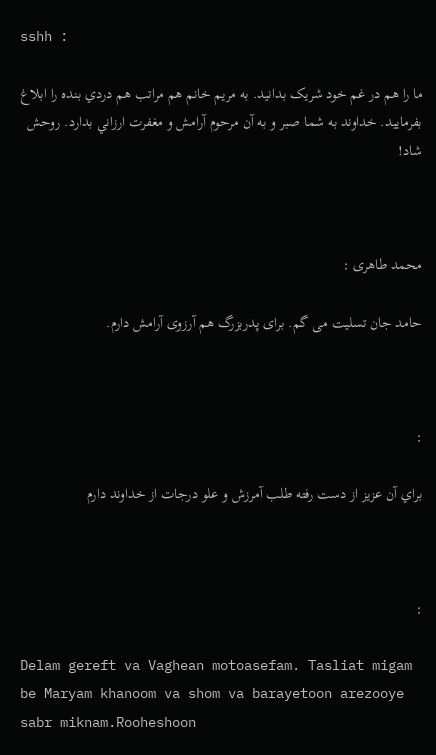sshh :

ما را هم در غم خود شريک بدانيد. به مريم خانم هم مراتب هم دردي بنده را ابلاغ بفرماييد. خداوند به شما صبر و به آن مرحوم آرامش و مغفرت ارزاني بدارد. روحش شاد!



محمد طاهری :

حامد جان تسلیت می گم. برای پدربزرگ هم آرزوی آرامش دارم.



:

براي آن عزيز از دست رفته طلب آمرزش و علو درجات از خداوند دارم



:

Delam gereft va Vaghean motoasefam. Tasliat migam be Maryam khanoom va shom va barayetoon arezooye sabr miknam.Rooheshoon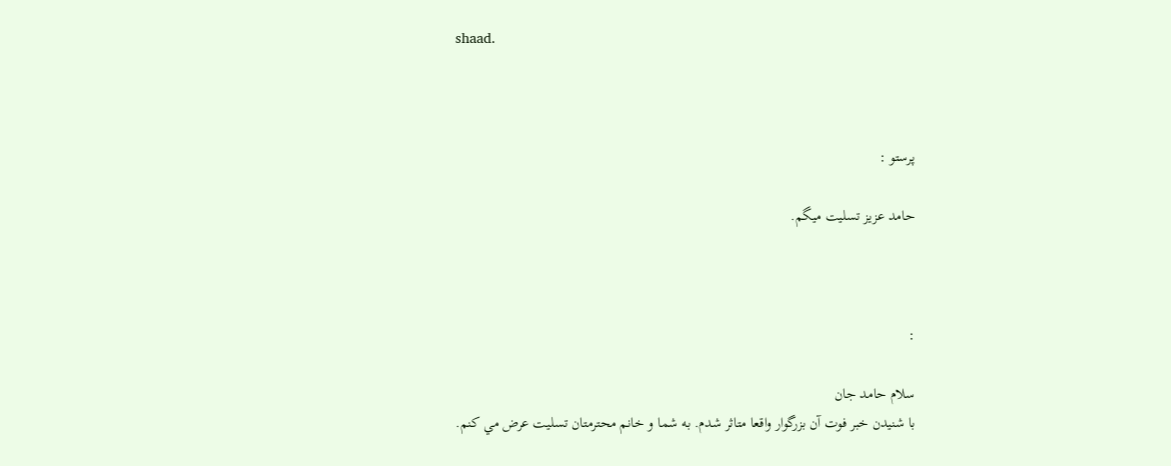shaad.



پرستو :

حامد عزیز تسلیت میگم.



:

سلام حامد جان
با شنيدن خبر فوت آن بزرگوار واقعا متاثر شدم. به شما و خانم محترمتان تسليت عرض مي كنم.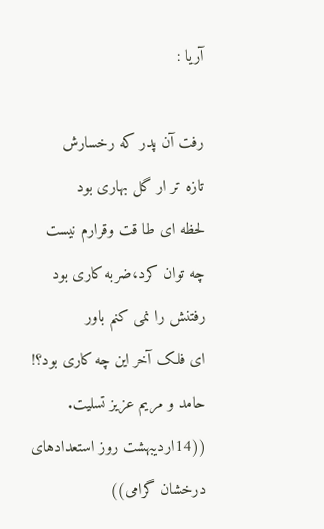آریا :

رفت آن پدر که رخسارش
تازه تر ار گل بهاری بود
لحظه ای طا قت وقرارم نیست
چه توان کرد،ضربه کاری بود
رفتنش را نمی کنم باور
ای فلک آخر این چه کاری بود؟!
حامد و مریم عزیز تسلیت.
((14اردیبهشت روز استعدادهای درخشان گرامی))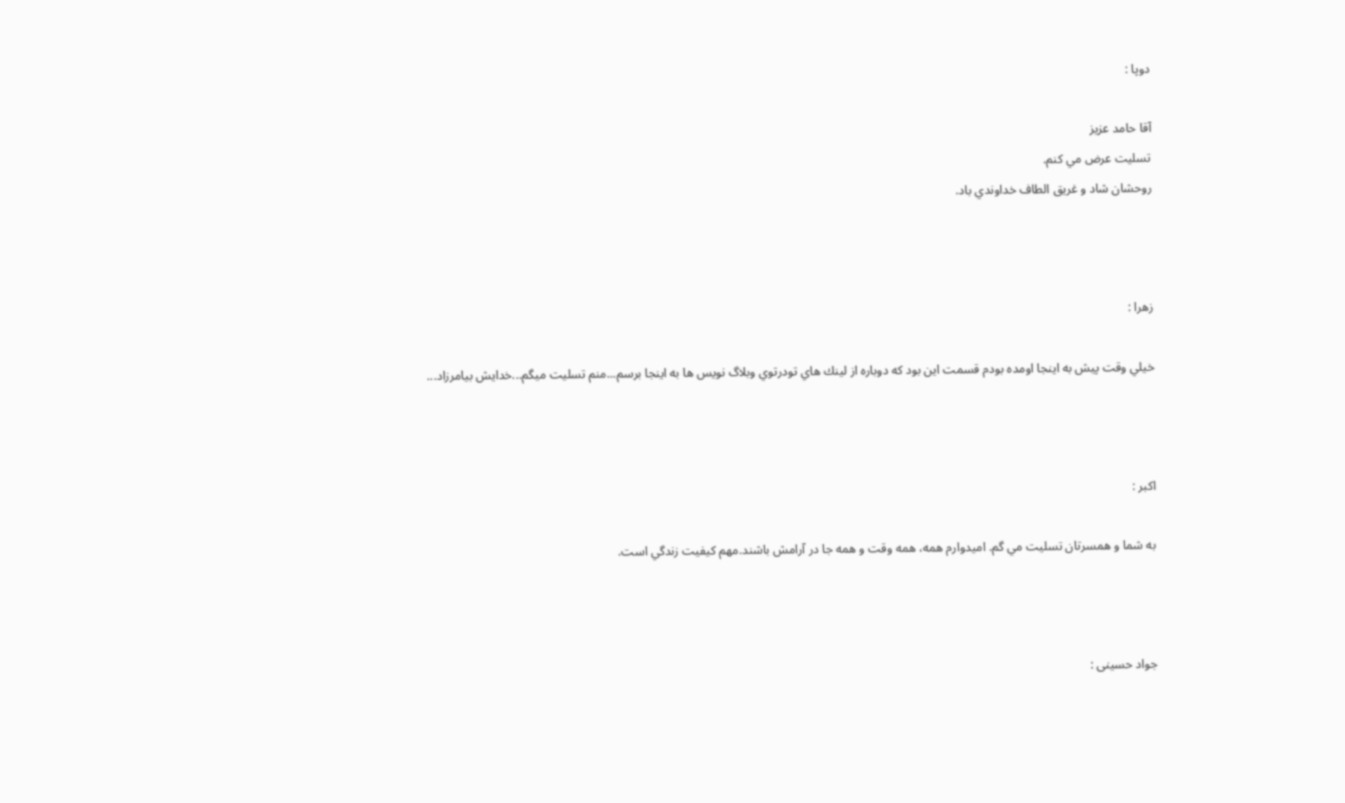دوپا :

آقا حامد عزيز
تسليت عرض مي کنم.
روحشان شاد و غريق الطاف خداوندي باد.



زهرا :

خيلي وقت پيش به اينجا اومده بودم قسمت اين بود كه دوباره از لينك هاي تودرتوي وبلاگ نويس ها به اينجا برسم...منم تسليت ميگم...خدايش بيامرزاد...



اکبر :

به شما و همسرتان تسليت مي گم. اميدوارم همه، همه وقت و همه جا در آرامش باشند.مهم کيفيت زندگي است.



جواد حسینی :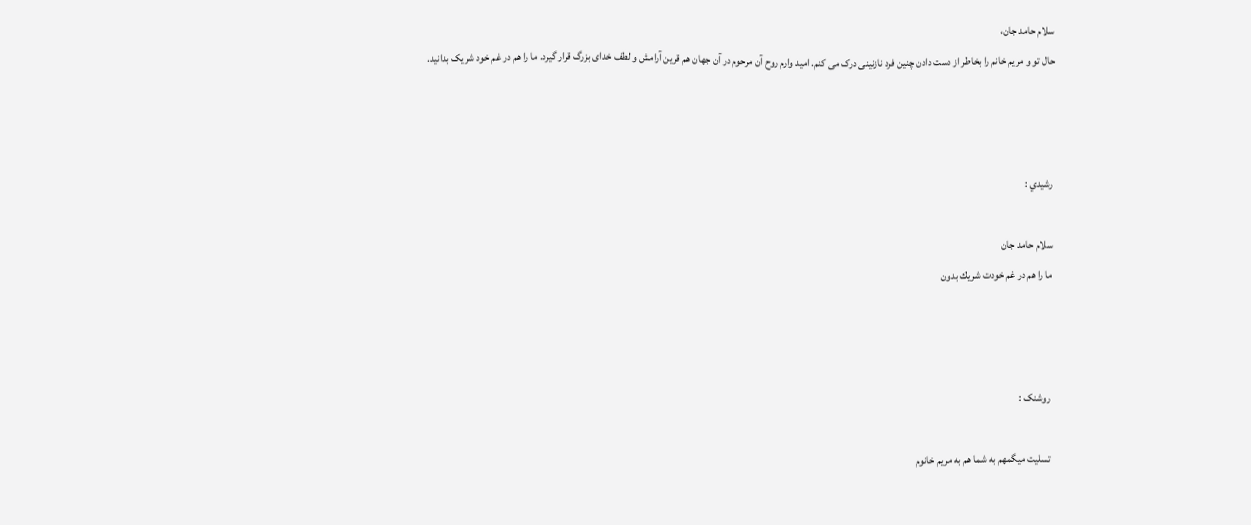سلام حامد جان،
حال تو و مریم خانم را بخاطر از دست دادن چنین فرد نازنینی درک می کنم. امید وارم روح آن مرحوم در آن جهان هم قرین آرامش و لطف خدای بزرگ قرار گیرد. ما را هم در غم خود شریک بدانید.



رشيدي :

سلام حامد جان
ما را هم در غم خودت شريك بدون



روشنک :

تسلیت میگمهم به شما هم به مریم خانوم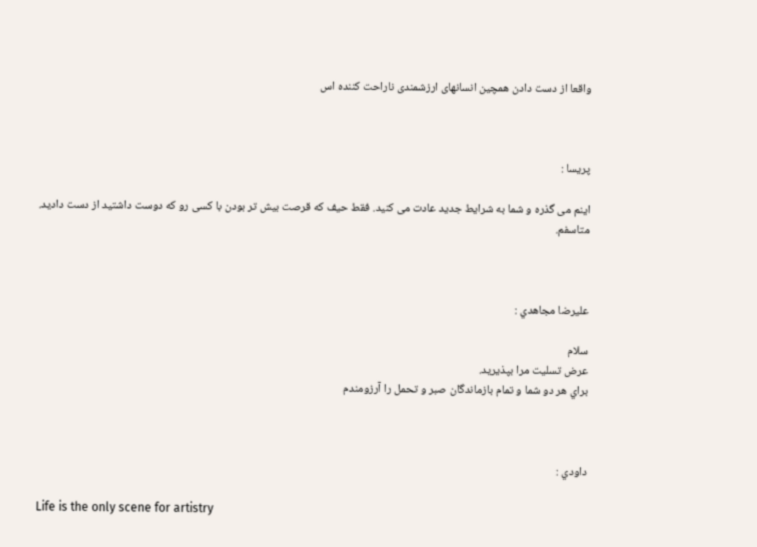واقعا از دست دادن همچین انسانهای ارزشمندی ناراحت کننده اس



پریسا :

اینم می گذره و شما به شرایط جدید عادت می کنید. فقط حیف که قرصت بیش تر بودن با کسی رو که دوست داشتید از دست دادید. متاسفم.



عليرضا مجاهدي :

سلام
عرض تسليت مرا بپذيريد.
براي هر دو شما و تمام بازماندگان صبر و تحمل را آرزومندم



داودي :

Life is the only scene for artistry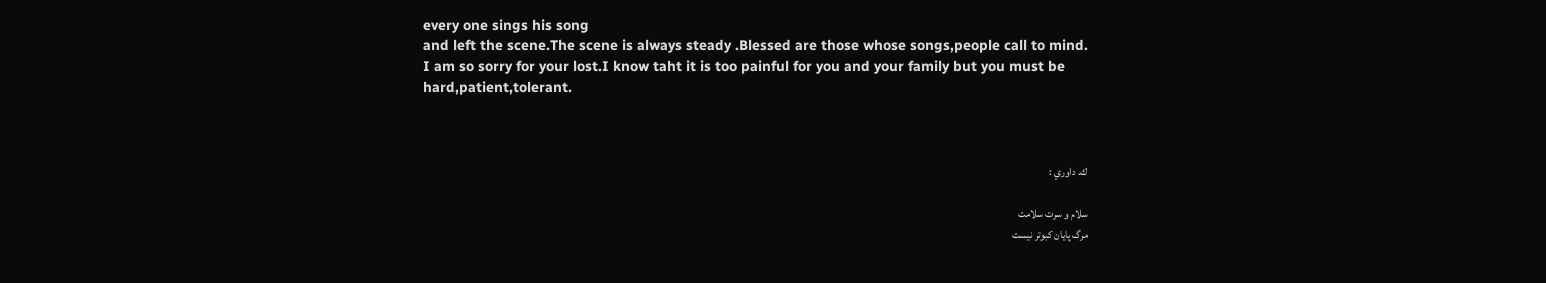every one sings his song
and left the scene.The scene is always steady .Blessed are those whose songs,people call to mind.
I am so sorry for your lost.I know taht it is too painful for you and your family but you must be hard,patient,tolerant.



ك. داوري :

سلام و سرت سلامت
مرگ پايان كبوتر نيست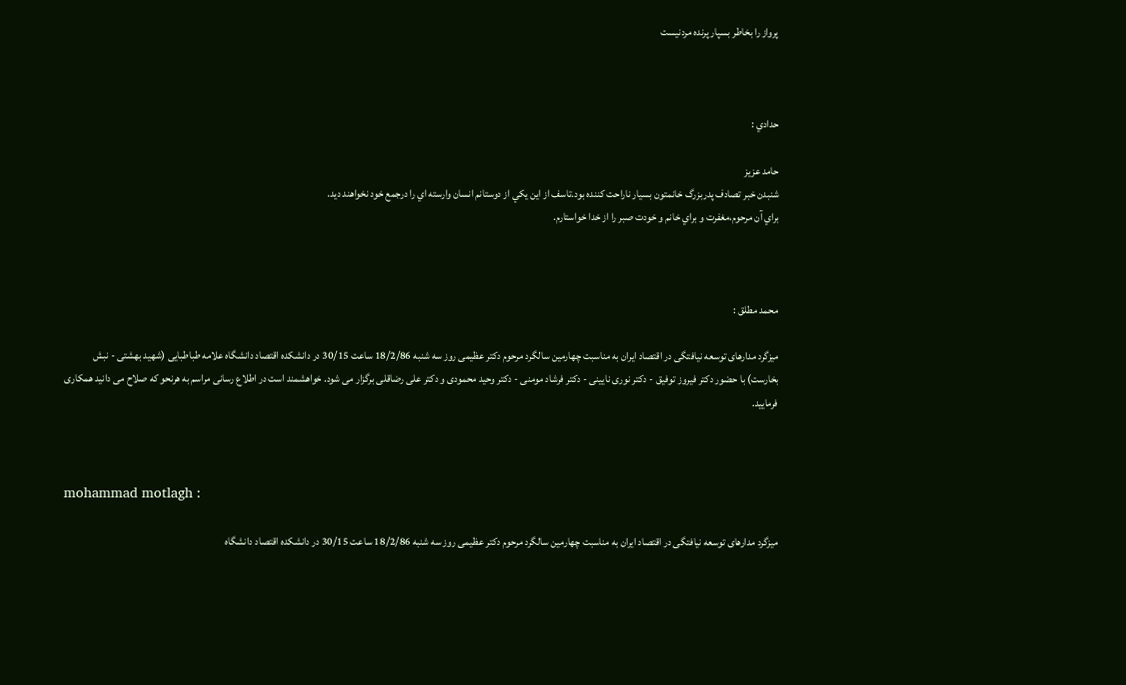پرواز را بخاطر بسپار پرنده مردنيست



حدادي :

حامد عزيز
شنبدن خبر تصادف پدربزرگ خانمتون بسيار ناراحت کننده بود.تاسف از اين يکي از دوستانم انسان وارسته اي را درجمع خود نخواهند ديد.
براي آن مرحوم،مغفرت و براي خانم و خودت صبر را از خدا خواستارم.



محمد مطلق :

میزگرد مدارهای توسعه نیافتگی در اقتصاد ایران به مناسبت چهارمین سالگرد مرحوم دکتر عظیمی روز سه شنبه 18/2/86 ساعت 30/15 در دانشکده اقتصاد دانشگاه علامه طباطبایی (شهید بهشتی - نبش بخارست) با حضور دکتر فیروز توفیق - دکتر نوری نایینی - دکتر فرشاد مومنی - دکتر وحید محمودی و دکتر علی رضاقلی برگزار می شود. خواهشمند است در اطلاع رسانی مراسم به هرنحو که صلاح می دانید همکاری فرمایید.



mohammad motlagh :

میزگرد مدارهای توسعه نیافتگی در اقتصاد ایران به مناسبت چهارمین سالگرد مرحوم دکتر عظیمی روز سه شنبه 18/2/86 ساعت 30/15 در دانشکده اقتصاد دانشگاه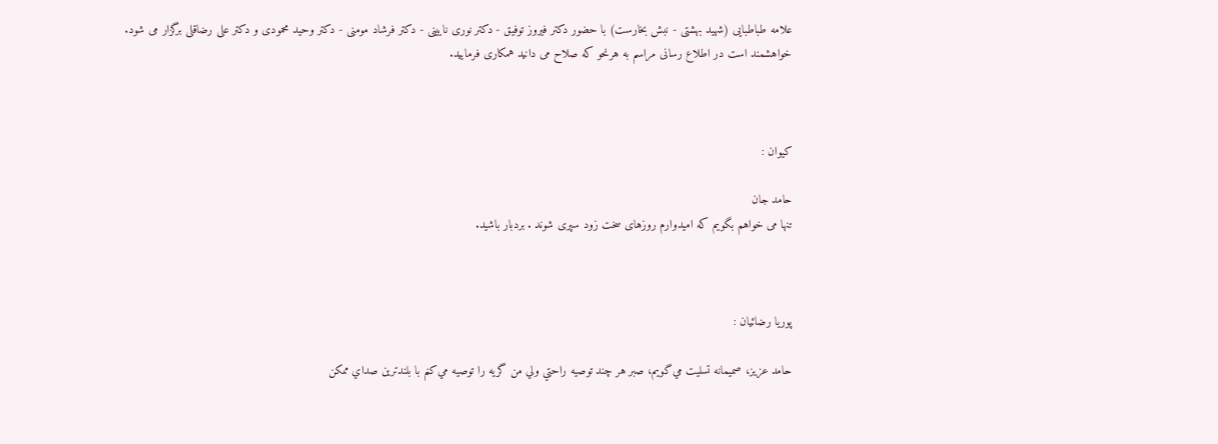علامه طباطبایی (شهید بهشتی - نبش بخارست) با حضور دکتر فیروز توفیق - دکتر نوری نایینی - دکتر فرشاد مومنی - دکتر وحید محمودی و دکتر علی رضاقلی برگزار می شود. خواهشمند است در اطلاع رسانی مراسم به هرنحو که صلاح می دانید همکاری فرمایید.



کیوان :

حامد جان
تنها می خواهم بگویم که امیدوارم روزهای سخت زود سپری شوند . بردبار باشید.



پوريا رضائيان :

حامد عزيز، صميمانه تسليت مي‌گويم، صبر هر چند توصيه راحتي ولي من گريه را توصيه مي‌كنم با بلندترين صداي ممكن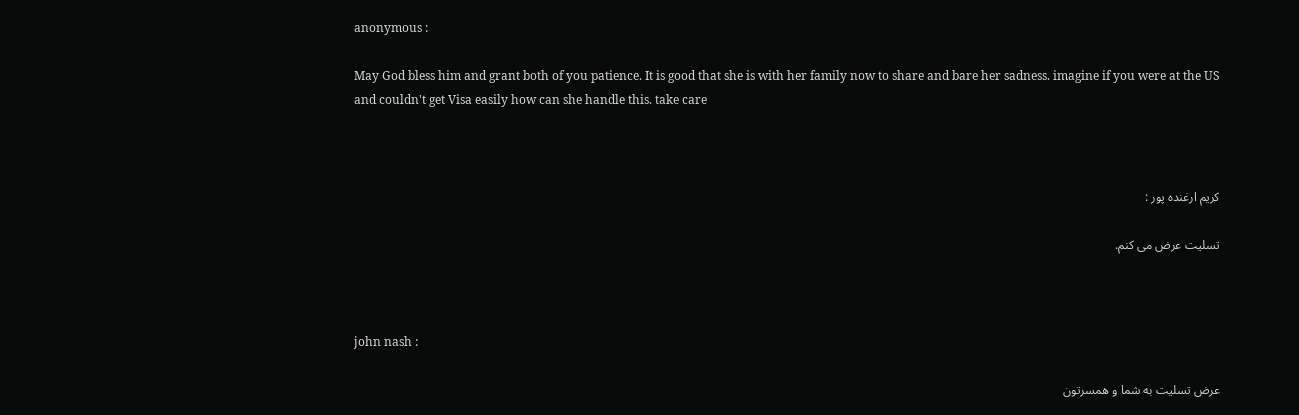anonymous :

May God bless him and grant both of you patience. It is good that she is with her family now to share and bare her sadness. imagine if you were at the US and couldn't get Visa easily how can she handle this. take care



کریم ارغنده پور :

تسلیت عرض می کنم.



john nash :

عرض تسليت به شما و همسرتون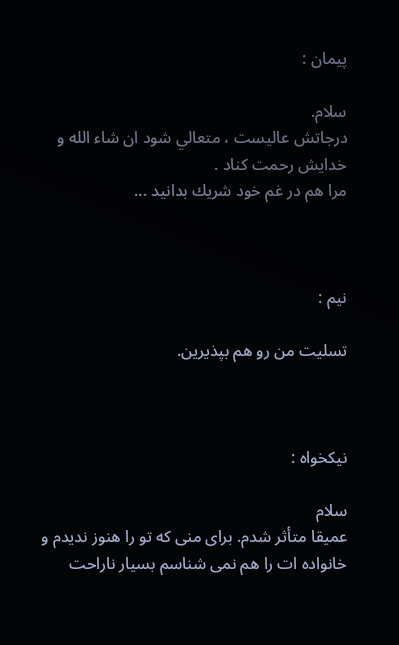پيمان :

سلام.
درجاتش عاليست ، متعالي شود ان شاء الله و خدايش رحمت كناد .
مرا هم در غم خود شريك بدانيد ...



نیم :

تسلیت من رو هم بپذیرین.



نیکخواه :

سلام
عمیقا متأثر شدم. برای منی که تو را هنوز ندیدم و خانواده ات را هم نمی شناسم بسیار ناراحت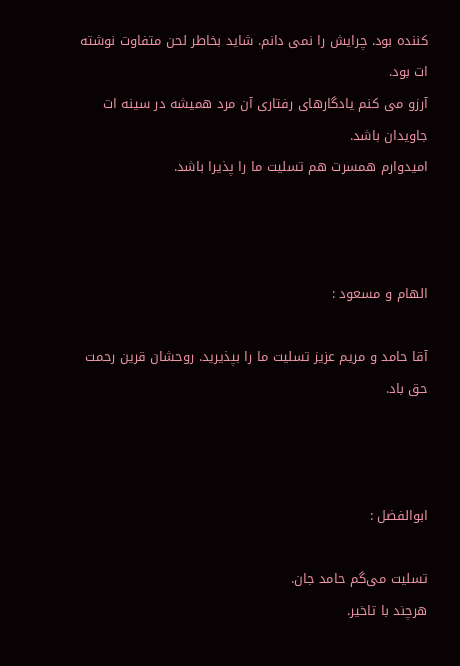کننده بود. چرایش را نمی دانم. شاید بخاطر لحن متفاوت نوشته ات بود.
آرزو می کنم یادگارهای رفتاری آن مرد همیشه در سینه ات جاویدان باشد.
امیدوارم همسرت هم تسلیت ما را پذیرا باشد.



الهام و مسعود :

آقا حامد و مریم عزیز تسلیت ما را بپذیرید. روحشان قرین رحمت حق باد.



ابوالفضل :

تسليت می‌گم حامد جان.
هرچند با تاخير.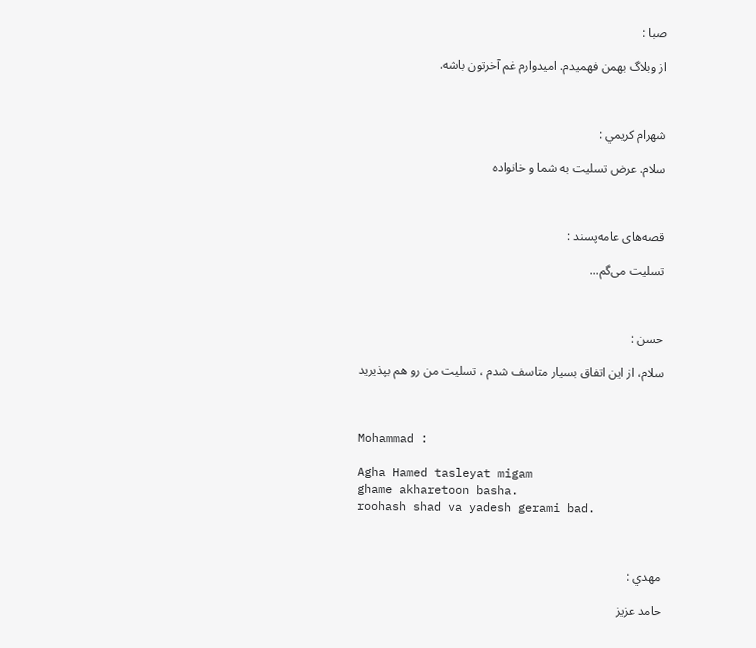صبا :

از وبلاگ بهمن فهمیدم. امیدوارم غم آخرتون باشه.



شهرام كريمي :

سلام. عرض تسليت به شما و خانواده



قصه‌های عامه‌پسند :

تسلیت می‌گم...



حسن :

سلام، از این اتفاق بسیار متاسف شدم ، تسلیت من رو هم بپذیرید



Mohammad :

Agha Hamed tasleyat migam
ghame akharetoon basha.
roohash shad va yadesh gerami bad.



مهدي :

حامد عزيز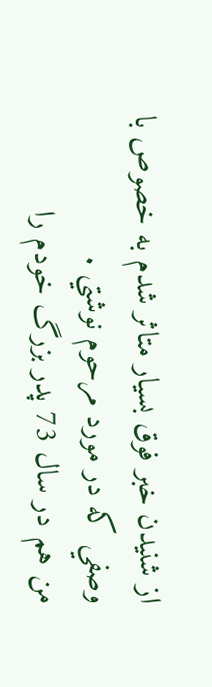از شنيدن خبر فوق بسيار متاثر شدم به خصوص با وصفي كه در مورد مرحوم نوشتي .
من هم در سال 73 پدر بزرگ خودم را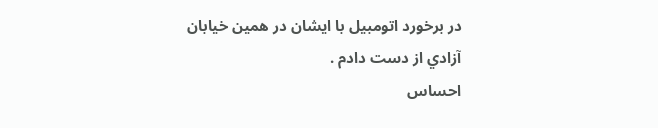در برخورد اتومبيل با ايشان در همين خيابان آزادي از دست دادم .
احساس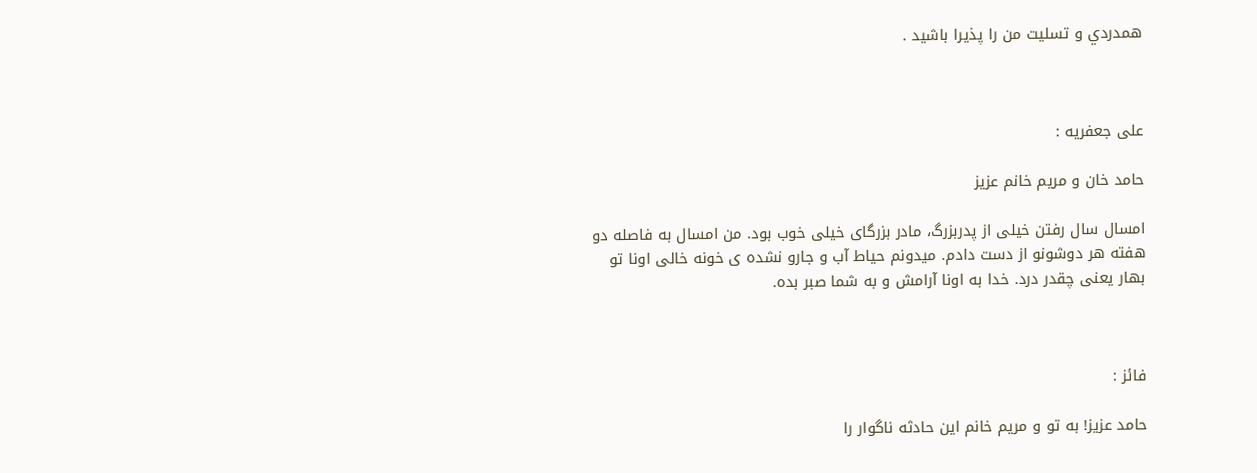همدردي و تسليت من را پذيرا باشيد .



علی جعفریه :

حامد خان و مریم خانم عزیز

امسال سال رفتن خیلی از پدربزرگ، مادر بزرگای خیلی خوب بود. من امسال به فاصله دو هفته هر دوشونو از دست دادم. میدونم حیاط آب و جارو نشده ی خونه خالی اونا تو بهار یعنی چقدر درد. خدا به اونا آرامش و به شما صبر بده.



فائز :

حامد عزيز! به تو و مريم خانم اين حادثه ناگوار را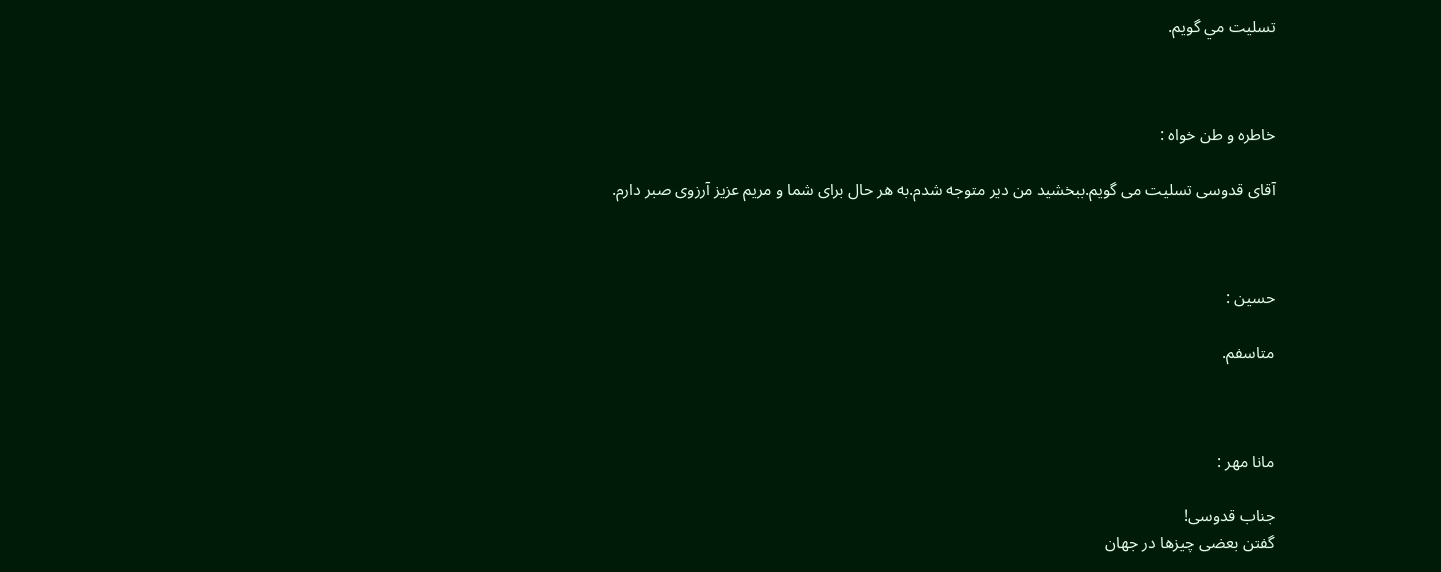تسليت مي گويم.



خاطره و طن خواه :

آقای قدوسی تسلیت می گویم.ببخشید من دیر متوجه شدم.به هر حال برای شما و مریم عزیز آرزوی صبر دارم.



حسین :

متاسفم.



مانا مهر :

جناب قدوسی!
گفتن بعضی چیزها در جهان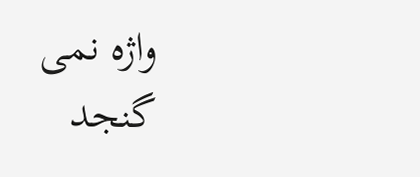واژه نمی گنجد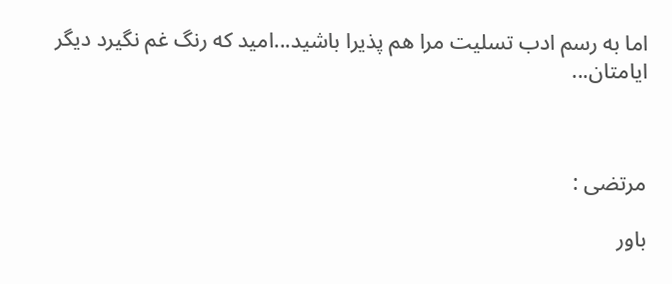اما به رسم ادب تسلیت مرا هم پذیرا باشید...امید که رنگ غم نگیرد دیگر ایامتان...



مرتضی :

باور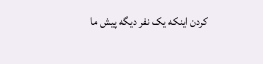کردن اینکه یک نفر دیگه پیش ما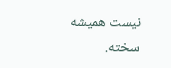نیست همیشه سخته.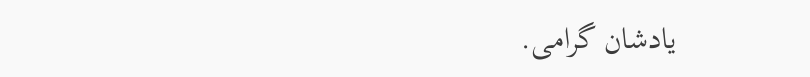یادشان گرامی.